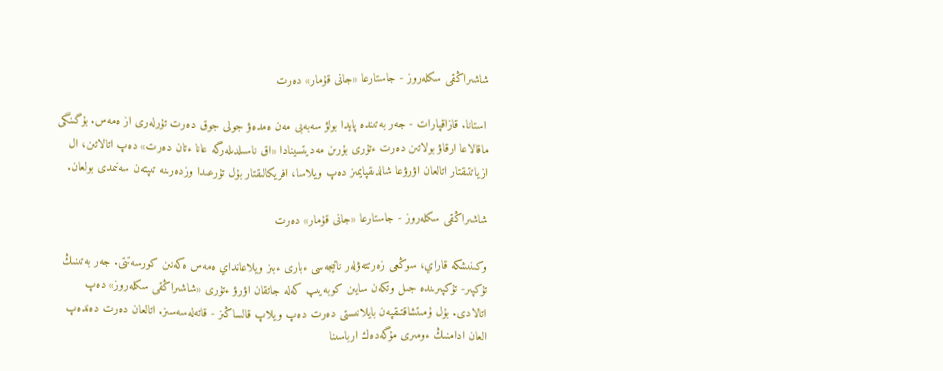شاشىراڭقى سكلەروز - جاستارعا «جانى قۇمار» دەرت

 استانا. قازاقپارات - جەر بەتىندە پايدا بولۋ سەبەبى مەن ەمدەۋ جولى جوق دەرت تۇرلەرى از ەمەس. بۇگىنگى ماقالاعا ارقاۋ بولاتىن دەرت ءتۇرى بۇرىن مەديتسينادا «اق ناسىلدىلەرگە عانا ءتان دەرت» دەپ اتالاتىن، ال ازياتتىقتار اتالعان اۋرۋعا شالدىقپايمىز دەپ ويلاسا، افريكالىقتار بۇل تۇرعىدا وزدەرىنە تىپتەن سەنىمدى بولعان.

شاشىراڭقى سكلەروز - جاستارعا «جانى قۇمار» دەرت

وكىنىشكە قاراي، سوڭعى زەرتتەۋلەر ناتيجەسى ءبارى ءبىز ويلاعانداي ەمەس ەكەنىن كورسەتتى. جەر بەتىنىڭ تۇكپىر- تۇكپىرىندە جىل وتكەن سايىن كوبەيىپ كەلە جاتقان اۋرۋ ءتۇرى «شاشىراڭقى سكلەروز» دەپ اتالادى. بۇل ۇمىتشاقتىقپەن بايلانىستى دەرت دەپ ويلاپ قالساڭىز - قاتەلەسەسىز. اتالعان دەرت دەندەپ العان ادامنىڭ ءومىرى مۇگەدەك ارباسىنا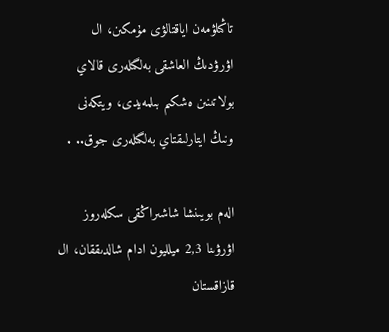تاڭىلۋمەن اياقتالۋى مۇمكىن، ال اۋرۋدىڭ العاشقى بەلگىلەرى قالاي بولاتىنىن ەشكىم بىلمەيدى، ويتكەنى ونىڭ ايتارلىقتاي بەلگىلەرى جوق.. .

الەم بويىنشا شاشىراڭقى سكلەروز اۋرۋىنا 2,3 ميلليون ادام شالدىققان، ال قازاقستان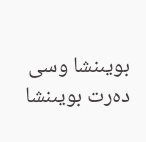بويىنشا وسى دەرت بويىنشا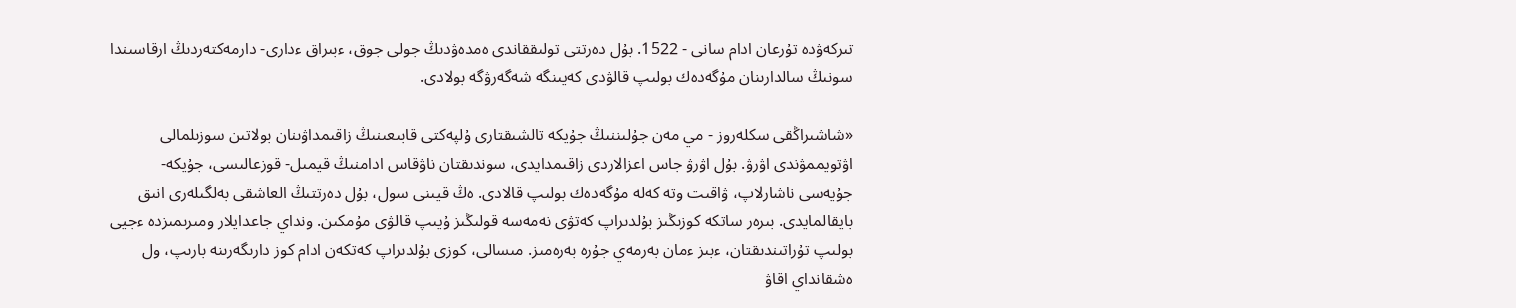تىركەۋدە تۇرعان ادام سانى - 1522. بۇل دەرتتى تولىققاندى ەمدەۋدىڭ جولى جوق، ءبىراق ءدارى- دارمەكتەردىڭ ارقاسىندا سونىڭ سالدارىنان مۇگەدەك بولىپ قالۋدى كەيىنگە شەگەرۋگە بولادى.

«شاشىراڭقى سكلەروز - مي مەن جۇلىننىڭ جۇيكە تالشىقتارى ۇلپەكتى قابىعىنىڭ زاقىمداۋىنان بولاتىن سوزىلمالى اۋتويممۋندى اۋرۋ. بۇل اۋرۋ جاس اعزالاردى زاقىمدايدى، سوندىقتان ناۋقاس ادامنىڭ قيمىل- قوزعالىسى، جۇيكە- جۇيەسى ناشارلاپ، ۋاقىت وتە كەلە مۇگەدەك بولىپ قالادى. ەڭ قيىنى سول، بۇل دەرتتىڭ العاشقى بەلگىلەرى انىق بايقالمايدى. بىرەر ساتكە كوزىڭىز بۇلدىراپ كەتۋى نەمەسە قولىڭىز ۇيىپ قالۋى مۇمكىن. ونداي جاعدايلار ومىرىمىزدە ءجيى بولىپ تۇراتىندىقتان، ءبىز ءمان بەرمەي جۇرە بەرەمىز. مىسالى، كوزى بۇلدىراپ كەتكەن ادام كوز دارىگەرىنە بارىپ، ول ەشقانداي اقاۋ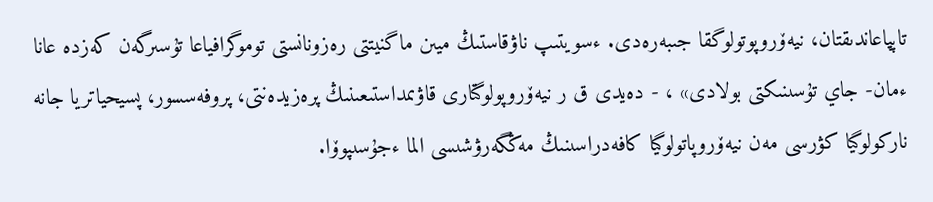تاپپاعاندىقتان، نيەۆروپوتولوگقا جىبەرەدى. ءسويتىپ ناۋقاستىڭ ميىن ماگنيتتى رەزونانستى توموگرافياعا تۇسىرگەن كەزدە عانا ءمان- جاي تۇسىنىكتى بولادى» ، - دەيدى ق ر نيەۆروپولوگتارى قاۋىمداستىعىنىڭ پرەزيدەنتى، پروفەسسور، پسيحياتريا جانە ناركولوگيا كۋرسى مەن نيەۆروپاتولوگيا كافەدراسىنىڭ مەڭگەرۋشىسى الما ءجۇسىپوۆا.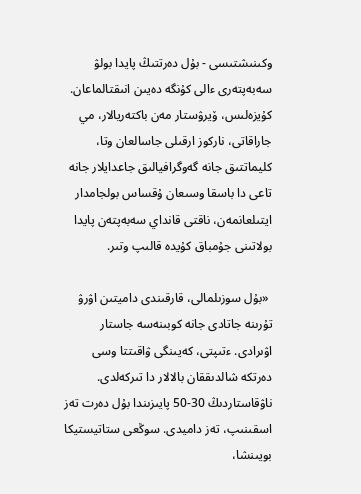وكىنىشتىسى - بۇل دەرتتىڭ پايدا بولۋ سەبەپتەرى ءالى كۇنگە دەيىن انىقتالماعان. كۇيزەلىس، ۆيرۋستار مەن باكتەريالار، مي جاراقاتى، ناركوز ارقىلى جاسالعان وتا، كليماتتىق جانە گەوگرافيالىق جاعدايلار جانە تاعى دا باسقا وسىعان ۇقساس بولجامدار ايتىلعانمەن، ناقتى قانداي سەبەپتەن پايدا بولاتىنى جۇمباق كۇيدە قالىپ وتىر.

 «بۇل سوزىلمالى، قارقىندى داميتىن اۋرۋ تۇرىنە جاتادى جانە كوبىنەسە جاستار اۋىرادى. ءتىپتى، كەيىنگى ۋاقىتتا وسى دەرتكە شالدىققان بالالار دا تىركەلدى. ناۋقاستاردىڭ 30-50 پايىزىندا بۇل دەرت تەز اسقىنىپ، تەز داميدى. سوڭعى ستاتيستيكا بويىنشا،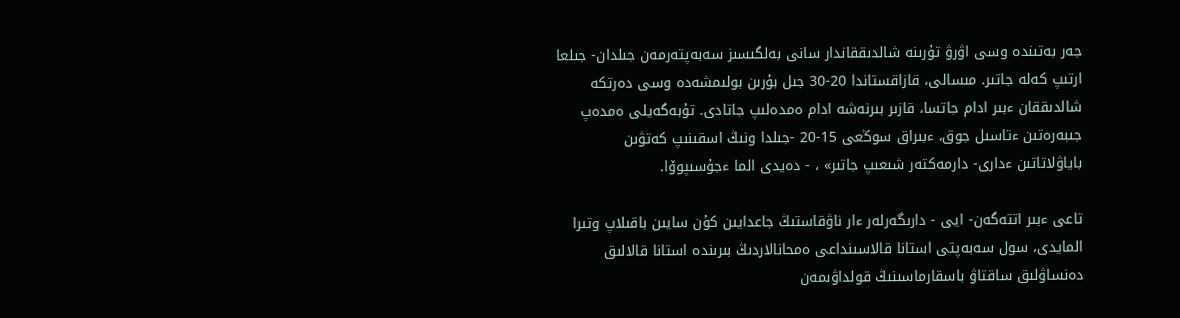جەر بەتىندە وسى اۋرۋ تۇرىنە شالدىققاندار سانى بەلگىسىز سەبەپتەرمەن جىلدان- جىلعا ارتىپ كەلە جاتىر. مىسالى، قازاقستاندا 20-30 جىل بۇرىن بولىمشەدە وسى دەرتكە شالدىققان ءبىر ادام جاتسا، قازىر بىرنەشە ادام ەمدەلىپ جاتادى. تۇبەگەيلى ەمدەپ جىبەرەتىن ءتاسىل جوق، ءبىراق سوڭعى 15-20 -جىلدا ونىڭ اسقىنىپ كەتۋىن باياۋلاتاتىن ءدارى- دارمەكتەر شىعىپ جاتىر» ، - دەيدى الما ءجۇسىپوۆا.

تاعى ءبىر اتتەگەن- ايى - دارىگەرلەر ءار ناۋقاستىڭ جاعدايىن كۇن سايىن باقىلاپ وتىرا المايدى، سول سەبەپتى استانا قالاسىنداعى ەمحانالاردىڭ بىرىندە استانا قالالىق دەنساۋلىق ساقتاۋ باسقارماسىنىڭ قولداۋىمەن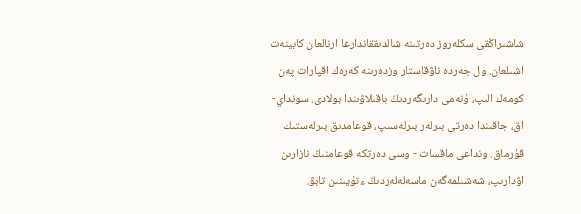شاشىراڭقى سكلەروز دەرتىنە شالدىققاندارعا ارنالعان كابينەت اشىلعان. ول جەردە ناۋقاستار وزدەرىنە كەرەك اقپارات پەن كومەك الىپ، ۇنەمى دارىگەردىڭ باقىلاۋىندا بولادى. سونداي- اق، جاقىندا دەرتى بىرلەر بىرلەسىپ، قوعامدىق بىرلەستىك قۇرماق. ونداعى ماقسات - وسى دەرتكە قوعامنىڭ نازارىن اۋدارىپ، شەشىلمەگەن ماسەلەلەردىڭ ءتۇيىنىن تابۋ.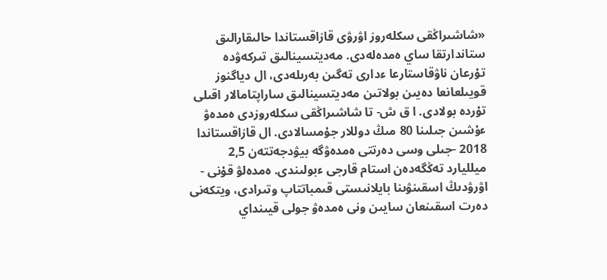«شاشىراڭقى سكلەروز اۋرۋى قازاقستاندا حالىقارالىق ستاندارتقا ساي ەمدەلەدى. مەديتسينالىق تىركەۋدە تۇرعان ناۋقاستارعا ءدارى تەگىن بەرىلەدى، ال دياگنوز قويىلعانعا دەيىن بولاتىن مەديتسينالىق ساراپتامالار اقىلى تۇردە بولادى. ا ق ش- تا شاشىراڭقى سكلەروزدى ەمدەۋ ءۇشىن جىلىنا 80 مىڭ دوللار جۇمسالادى. ال قازاقستاندا 2018 -جىلى وسى دەرتتى ەمدەۋگە بيۋدجەتتەن 2,5 ميلليارد تەڭگەدەن استام قارجى ءبولىندى. ەمدەلۋ قۇنى - اۋرۋدىڭ اسقىنۋىنا بايلانىستى قىمباتتاپ وتىرادى، ويتكەنى دەرت اسقىنعان سايىن ونى ەمدەۋ جولى قيىنداي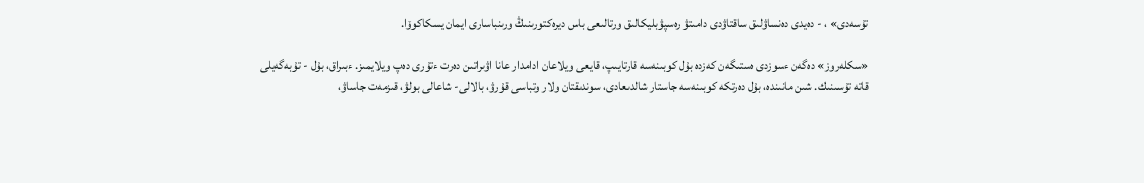تۇسەدى» ، - دەيدى دەنساۋلىق ساقتاۋدى دامىتۋ رەسپۋبليكالىق ورتالىعى باس ديرەكتورىنىڭ ورىنباسارى ايمان يسكاكوۆا.

«سكلەروز» دەگەن ءسوزدى ەستىگەن كەزدە بۇل كوبىنەسە قارتايىپ، قايعى ويلاعان ادامدار عانا اۋىراتىن دەرت ءتۇرى دەپ ويلايمىز. ءبىراق، بۇل - تۇبەگەيلى قاتە تۇسىنىك. شىن مانىندە، بۇل دەرتكە كوبىنەسە جاستار شالدىعادى، سوندىقتان ولار وتباسى قۇرۋ، بالالى- شاعالى بولۋ، قىزمەت جاساۋ،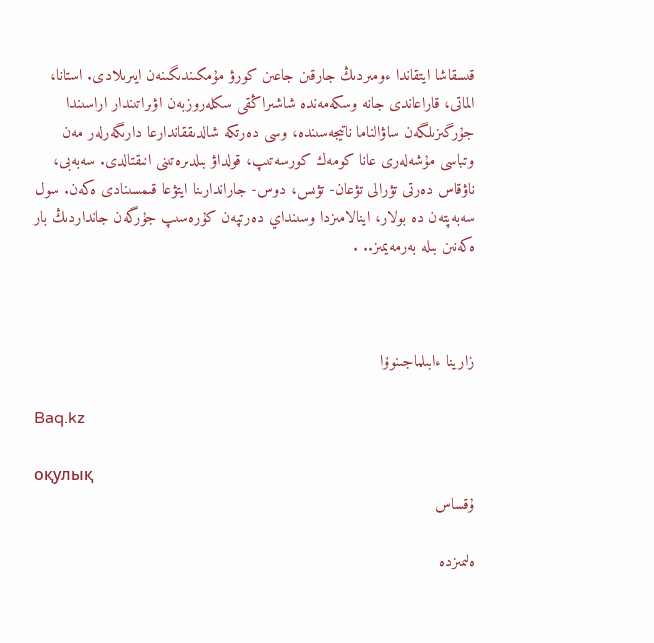قىسقاشا ايتقاندا ءومىردىڭ جارقىن جاعىن كورۋ مۇمكىندىگىنەن ايىرىلادى. استانا، الماتى، قاراعاندى جانە وسكەمەندە شاشىراڭقى سكلەروزبەن اۋىراتىندار اراسىندا جۇرگىزىلگەن ساۋالناما ناتيجەسىندە، وسى دەرتكە شالدىققاندارعا دارىگەرلەر مەن وتباسى مۇشەلەرى عانا كومەك كورسەتىپ، قولداۋ بىلدىرەتىنى انىقتالدى. سەبەبى، ناۋقاس دەرتى تۋرالى تۋعان- تۋىس، دوس- جاراندارىنا ايتۋعا قىمسىنادى ەكەن. سول سەبەپتەن دە بولار، اينالامىزدا وسىنداي دەرتپەن كۇرەسىپ جۇرگەن جانداردىڭ بار ەكەنىن بىلە بەرمەيمىز.. .



زارينا ءابىلماجىنوۆا

Baq.kz

оқулық
ۇقساس

ەلىمىزدە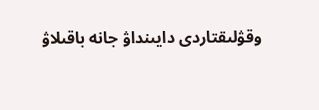وقۋلىقتاردى دايىنداۋ جانە باقىلاۋ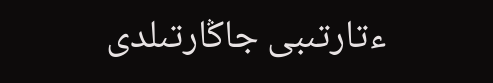ءتارتىبى جاڭارتىلدى